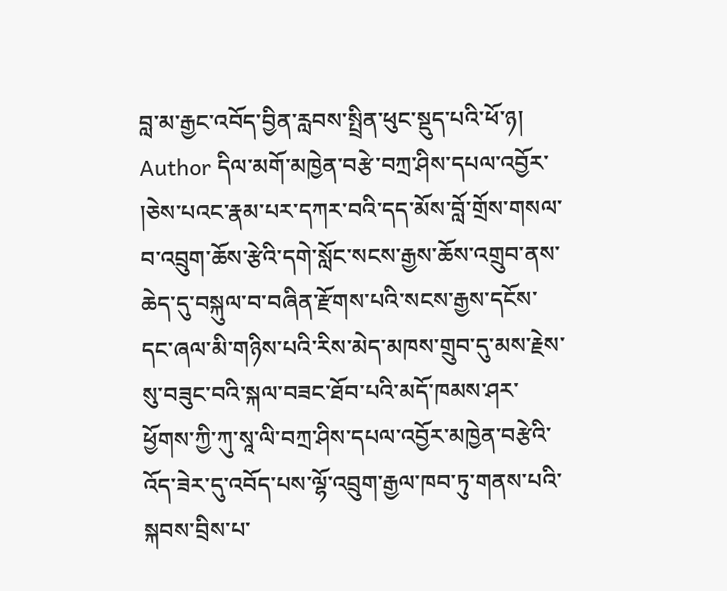བླ་མ་རྒྱང་འབོད་བྱིན་རླབས་སྤྲིན་ཕུང་སྡུད་པའི་ཕོ་ཉ།
Author དིལ་མགོ་མཁྱེན་བརྩེ་བཀྲ་ཤིས་དཔལ་འབྱོར་
།ཅེས་པའང་རྣམ་པར་དཀར་བའི་དད་མོས་བློ་གྲོས་གསལ་བ་འབྲུག་ཆོས་རྩེའི་དགེ་སློང་སངས་རྒྱས་ཆོས་འགྲུབ་ནས་ཆེད་དུ་བསྐུལ་བ་བཞིན་རྫོགས་པའི་སངས་རྒྱས་དངོས་དང་ཞལ་མི་གཉིས་པའི་རིས་མེད་མཁས་གྲུབ་དུ་མས་རྗེས་སུ་བཟུང་བའི་སྐལ་བཟང་ཐོབ་པའི་མདོ་ཁམས་ཤར་ཕྱོགས་ཀྱི་ཀུ་སཱ་ལི་བཀྲ་ཤིས་དཔལ་འབྱོར་མཁྱེན་བརྩེའི་འོད་ཟེར་དུ་འབོད་པས་ལྷོ་འབྲུག་རྒྱལ་ཁབ་ཏུ་གནས་པའི་སྐབས་བྲིས་པ་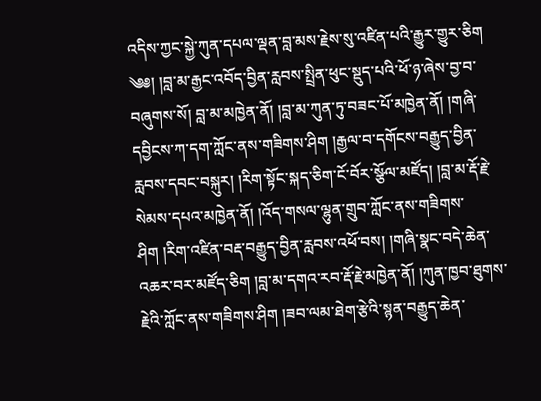འདིས་ཀྱང་སྐྱེ་ཀུན་དཔལ་ལྡན་བླ་མས་རྗེས་སུ་འཛིན་པའི་རྒྱུར་གྱུར་ཅིག
༄༅། །བླ་མ་རྒྱང་འབོད་བྱིན་རླབས་སྤྲིན་ཕུང་སྡུད་པའི་ཕོ་ཉ་ཞེས་བྱ་བ་བཞུགས་སོ། བླ་མ་མཁྱེན་ནོ། །བླ་མ་ཀུན་ཏུ་བཟང་པོ་མཁྱེན་ནོ། །གཞི་དབྱིངས་ཀ་དག་ཀློང་ནས་གཟིགས་ཤིག །རྒྱལ་བ་དགོངས་བརྒྱུད་བྱིན་རླབས་དབང་བསྐུར། །རིག་སྟོང་སྐད་ཅིག་ངོ་བོར་སྩོལ་མཛོད། །བླ་མ་རྡོ་རྗེ་སེམས་དཔའ་མཁྱེན་ནོ། །འོད་གསལ་ལྷུན་གྲུབ་ཀློང་ནས་གཟིགས་ཤིག །རིག་འཛིན་བརྡ་བརྒྱུད་བྱིན་རླབས་འཕོ་བས། །གཞི་སྣང་བདེ་ཆེན་འཆར་བར་མཛོད་ཅིག །བླ་མ་དགའ་རབ་རྡོ་རྗེ་མཁྱེན་ནོ། །ཀུན་ཁྱབ་ཐུགས་རྗེའི་ཀློང་ནས་གཟིགས་ཤིག །ཟབ་ལམ་ཐེག་རྩེའི་སྙན་བརྒྱུད་ཆེན་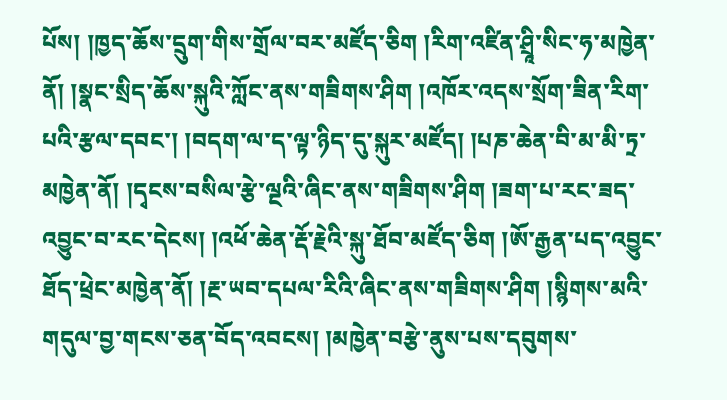པོས། །ཁྱད་ཆོས་དྲུག་གིས་གྲོལ་བར་མཛོད་ཅིག །རིག་འཛིན་ཤྲཱི་སིང་ཧ་མཁྱེན་ནོ། །སྣང་སྲིད་ཆོས་སྐུའི་ཀློང་ནས་གཟིགས་ཤིག །འཁོར་འདས་སྲོག་ཟིན་རིག་པའི་རྩལ་དབང་། །བདག་ལ་ད་ལྟ་ཉིད་དུ་སྐུར་མཛོད། །པཎ་ཆེན་བི་མ་མི་ཏྲ་མཁྱེན་ནོ། །དྭངས་བསིལ་རྩེ་ལྔའི་ཞིང་ནས་གཟིགས་ཤིག །ཟག་པ་རང་ཟད་འབྱུང་བ་རང་དེངས། །འཕོ་ཆེན་རྡོ་རྗེའི་སྐུ་ཐོབ་མཛོད་ཅིག །ཨོ་རྒྱན་པད་འབྱུང་ཐོད་ཕྲེང་མཁྱེན་ནོ། །རྔ་ཡབ་དཔལ་རིའི་ཞིང་ནས་གཟིགས་ཤིག །སྙིགས་མའི་གདུལ་བྱ་གངས་ཅན་བོད་འབངས། །མཁྱེན་བརྩེ་ནུས་པས་དབུགས་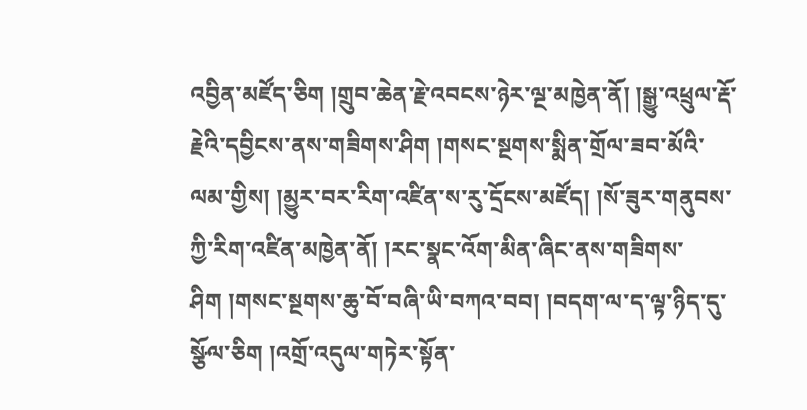འབྱིན་མཛོད་ཅིག །གྲུབ་ཆེན་རྗེ་འབངས་ཉེར་ལྔ་མཁྱེན་ནོ། །སྒྱུ་འཕྲུལ་རྡོ་རྗེའི་དབྱིངས་ནས་གཟིགས་ཤིག །གསང་སྔགས་སྨིན་གྲོལ་ཟབ་མོའི་ལམ་གྱིས། །མྱུར་བར་རིག་འཛིན་ས་རུ་དྲོངས་མཛོད། །སོ་ཟུར་གནུབས་ཀྱི་རིག་འཛིན་མཁྱེན་ནོ། །རང་སྣང་འོག་མིན་ཞིང་ནས་གཟིགས་ཤིག །གསང་སྔགས་ཆུ་བོ་བཞི་ཡི་བཀའ་བབ། །བདག་ལ་ད་ལྟ་ཉིད་དུ་སྩོལ་ཅིག །འགྲོ་འདུལ་གཏེར་སྟོན་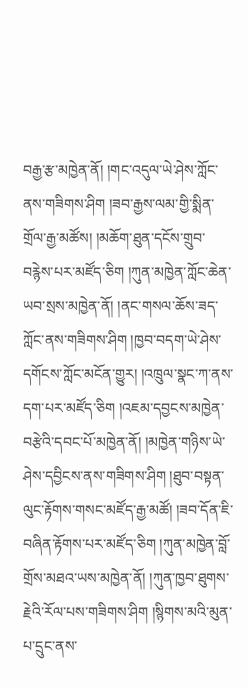བརྒྱ་རྩ་མཁྱེན་ནོ། །གང་འདུལ་ཡེ་ཤེས་ཀློང་ནས་གཟིགས་ཤིག །ཟབ་རྒྱས་ལམ་གྱི་སྨིན་གྲོལ་རྒྱ་མཚོས། །མཆོག་ཐུན་དངོས་གྲུབ་བརྙེས་པར་མཛོད་ཅིག །ཀུན་མཁྱེན་ཀློང་ཆེན་ཡབ་སྲས་མཁྱེན་ནོ། །ནང་གསལ་ཆོས་ཟད་ཀློང་ནས་གཟིགས་ཤིག །ཁྱབ་བདག་ཡེ་ཤེས་དགོངས་ཀློང་མངོན་གྱུར། །འཁྲུལ་སྣང་ཀ་ནས་དག་པར་མཛོད་ཅིག །འཇམ་དབྱངས་མཁྱེན་བརྩེའི་དབང་པོ་མཁྱེན་ནོ། །མཁྱེན་གཉིས་ཡེ་ཤེས་དབྱིངས་ནས་གཟིགས་ཤིག །ཐུབ་བསྟན་ལུང་རྟོགས་གསང་མཛོད་རྒྱ་མཚོ། །ཟབ་དོན་ཇི་བཞིན་རྟོགས་པར་མཛོད་ཅིག །ཀུན་མཁྱེན་བློ་གྲོས་མཐའ་ཡས་མཁྱེན་ནོ། །ཀུན་ཁྱབ་ཐུགས་རྗེའི་རོལ་པས་གཟིགས་ཤིག །སྙིགས་མའི་མུན་པ་དྲུང་ནས་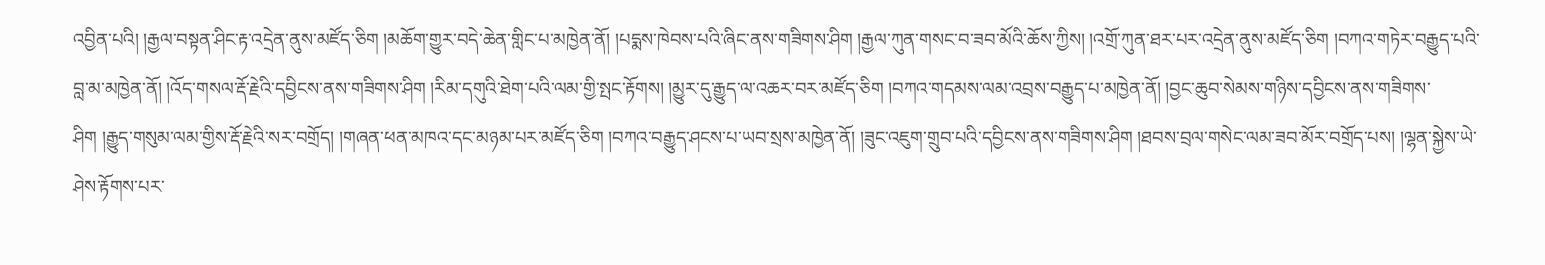འབྱིན་པའི། །རྒྱལ་བསྟན་ཤིང་རྟ་འདྲེན་ནུས་མཛོད་ཅིག །མཆོག་གྱུར་བདེ་ཆེན་གླིང་པ་མཁྱེན་ནོ། །པདྨས་ཁེབས་པའི་ཞིང་ནས་གཟིགས་ཤིག །རྒྱལ་ཀུན་གསང་བ་ཟབ་མོའི་ཆོས་ཀྱིས། །འགྲོ་ཀུན་ཐར་པར་འདྲེན་ནུས་མཛོད་ཅིག །བཀའ་གཏེར་བརྒྱུད་པའི་བླ་མ་མཁྱེན་ནོ། །འོད་གསལ་རྡོ་རྗེའི་དབྱིངས་ནས་གཟིགས་ཤིག །རིམ་དགུའི་ཐེག་པའི་ལམ་གྱི་སྤང་རྟོགས། །མྱུར་དུ་རྒྱུད་ལ་འཆར་བར་མཛོད་ཅིག །བཀའ་གདམས་ལམ་འབྲས་བརྒྱུད་པ་མཁྱེན་ནོ། །བྱང་ཆུབ་སེམས་གཉིས་དབྱིངས་ནས་གཟིགས་ཤིག །རྒྱུད་གསུམ་ལམ་གྱིས་རྡོ་རྗེའི་སར་བགྲོད། །གཞན་ཕན་མཁའ་དང་མཉམ་པར་མཛོད་ཅིག །བཀའ་བརྒྱུད་ཤངས་པ་ཡབ་སྲས་མཁྱེན་ནོ། །ཟུང་འཇུག་གྲུབ་པའི་དབྱིངས་ནས་གཟིགས་ཤིག །ཐབས་བྲལ་གསེང་ལམ་ཟབ་མོར་བགྲོད་པས། །ལྷན་སྐྱེས་ཡེ་ཤེས་རྟོགས་པར་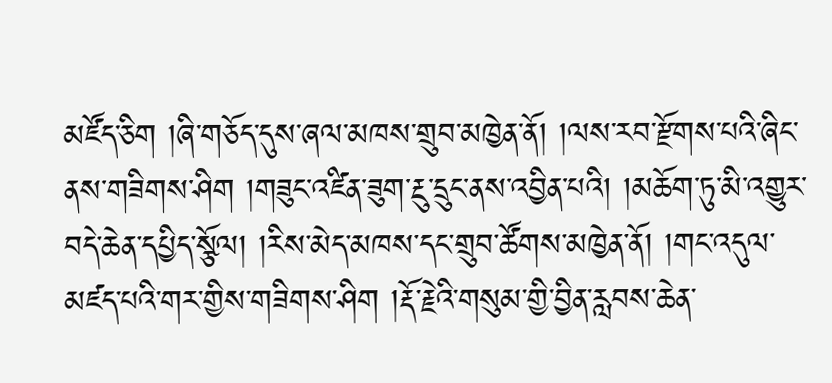མཛོད་ཅིག །ཞི་གཅོད་དུས་ཞལ་མཁས་གྲུབ་མཁྱེན་ནོ། །ལས་རབ་རྫོགས་པའི་ཞིང་ནས་གཟིགས་ཤིག །གཟུང་འཛིན་ཟུག་རྔུ་དྲུང་ནས་འབྱིན་པའི། །མཆོག་ཏུ་མི་འགྱུར་བདེ་ཆེན་དཔྱིད་སྩོལ། །རིས་མེད་མཁས་དང་གྲུབ་ཚོགས་མཁྱེན་ནོ། །གང་འདུལ་མཛད་པའི་གར་གྱིས་གཟིགས་ཤིག །རྡོ་རྗེའི་གསུམ་གྱི་བྱིན་རླབས་ཆེན་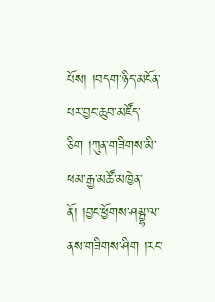པོས། །བདག་ཉིད་མངོན་པར་བྱང་ཆུབ་མཛོད་ཅིག །ཀུན་གཟིགས་མི་ཕམ་རྒྱ་མཚོ་མཁྱེན་ནོ། །བྱང་ཕྱོགས་ཤམྦྷ་ལ་ནས་གཟིགས་ཤིག །རང་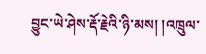བྱུང་ཡེ་ཤེས་རྡོ་རྗེའི་ཉི་མས། །འཁྲུལ་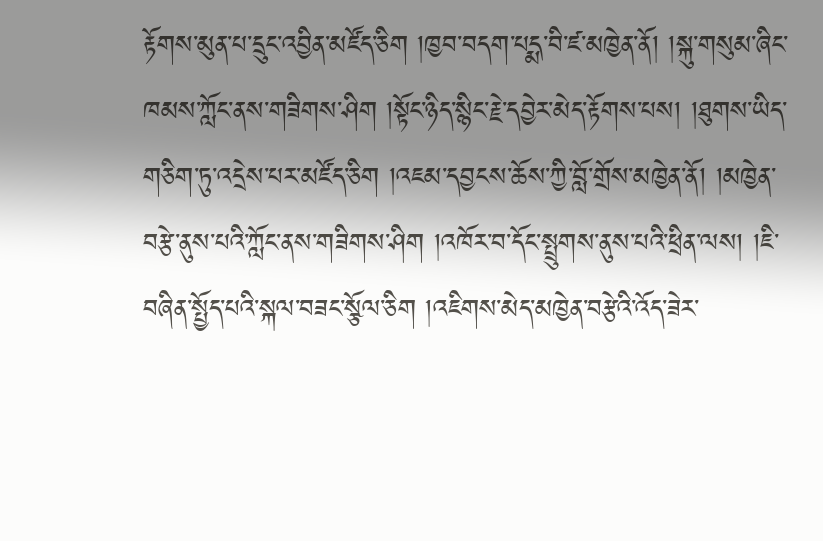རྟོགས་མུན་པ་དྲུང་འབྱིན་མཛོད་ཅིག །ཁྱབ་བདག་པདྨ་བི་ཛ་མཁྱེན་ནོ། །སྐུ་གསུམ་ཞིང་ཁམས་ཀློང་ནས་གཟིགས་ཤིག །སྟོང་ཉིད་སྙིང་རྗེ་དབྱེར་མེད་རྟོགས་པས། །ཐུགས་ཡིད་གཅིག་ཏུ་འདྲེས་པར་མཛོད་ཅིག །འཇམ་དབྱངས་ཆོས་ཀྱི་བློ་གྲོས་མཁྱེན་ནོ། །མཁྱེན་བརྩེ་ནུས་པའི་ཀློང་ནས་གཟིགས་ཤིག །འཁོར་བ་དོང་སྤྲུགས་ནུས་པའི་ཕྲིན་ལས། །ཇི་བཞིན་སྤྱོད་པའི་སྐལ་བཟང་སྩོལ་ཅིག །འཇིགས་མེད་མཁྱེན་བརྩེའི་འོད་ཟེར་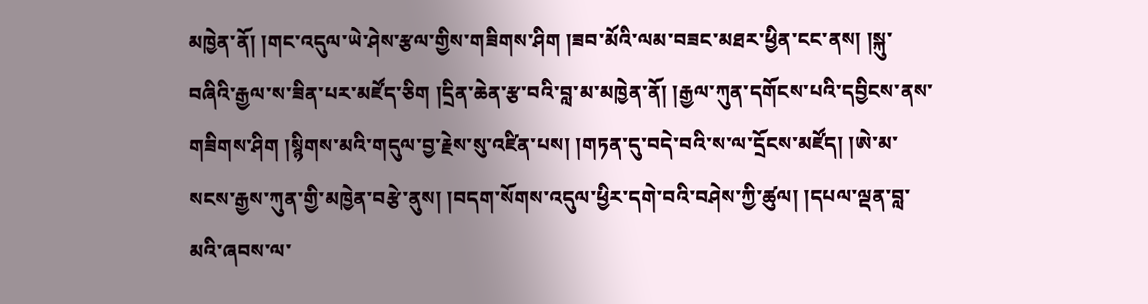མཁྱེན་ནོ། །གང་འདུལ་ཡེ་ཤེས་རྩལ་གྱིས་གཟིགས་ཤིག །ཟབ་མོའི་ལམ་བཟང་མཐར་ཕྱིན་ངང་ནས། །སྐུ་བཞིའི་རྒྱལ་ས་ཟིན་པར་མཛོད་ཅིག །དྲིན་ཆེན་རྩ་བའི་བླ་མ་མཁྱེན་ནོ། །རྒྱལ་ཀུན་དགོངས་པའི་དབྱིངས་ནས་གཟིགས་ཤིག །སྙིགས་མའི་གདུལ་བྱ་རྗེས་སུ་འཛིན་པས། །གཏན་དུ་བདེ་བའི་ས་ལ་དྲོངས་མཛོད། །ཨེ་མ་སངས་རྒྱས་ཀུན་གྱི་མཁྱེན་བརྩེ་ནུས། །བདག་སོགས་འདུལ་ཕྱིར་དགེ་བའི་བཤེས་ཀྱི་ཚུལ། །དཔལ་ལྡན་བླ་མའི་ཞབས་ལ་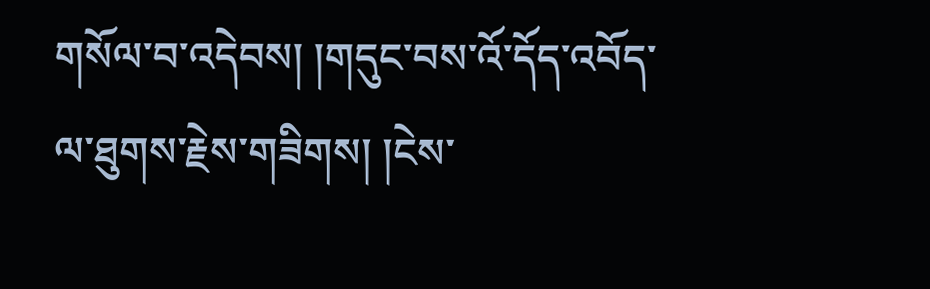གསོལ་བ་འདེབས། །གདུང་བས་འོ་དོད་འབོད་ལ་ཐུགས་རྗེས་གཟིགས། །ངེས་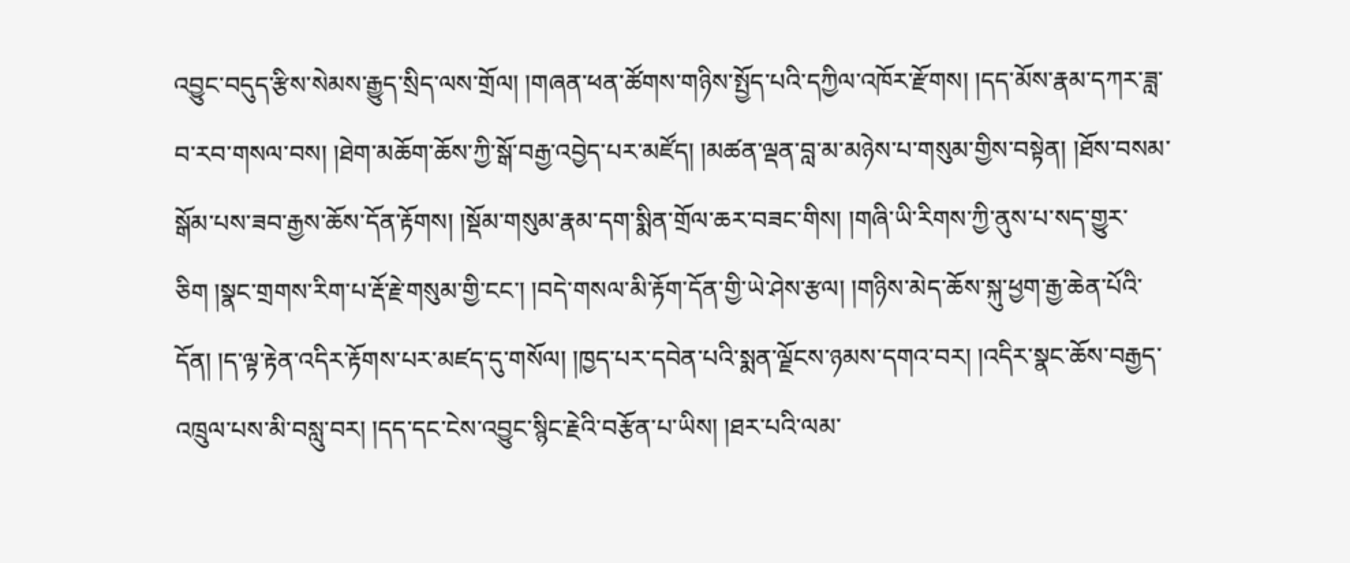འབྱུང་བདུད་རྩིས་སེམས་རྒྱུད་སྲིད་ལས་གྲོལ། །གཞན་ཕན་ཚོགས་གཉིས་སྤྱོད་པའི་དཀྱིལ་འཁོར་རྫོགས། །དད་མོས་རྣམ་དཀར་ཟླ་བ་རབ་གསལ་བས། །ཐེག་མཆོག་ཆོས་ཀྱི་སྒོ་བརྒྱ་འབྱེད་པར་མཛོད། །མཚན་ལྡན་བླ་མ་མཉེས་པ་གསུམ་གྱིས་བསྟེན། །ཐོས་བསམ་སྒོམ་པས་ཟབ་རྒྱས་ཆོས་དོན་རྟོགས། །སྡོམ་གསུམ་རྣམ་དག་སྨིན་གྲོལ་ཆར་བཟང་གིས། །གཞི་ཡི་རིགས་ཀྱི་ནུས་པ་སད་གྱུར་ཅིག །སྣང་གྲགས་རིག་པ་རྡོ་རྗེ་གསུམ་གྱི་ངང་། །བདེ་གསལ་མི་རྟོག་དོན་གྱི་ཡེ་ཤེས་རྩལ། །གཉིས་མེད་ཆོས་སྐུ་ཕྱག་རྒྱ་ཆེན་པོའི་དོན། །ད་ལྟ་རྟེན་འདིར་རྟོགས་པར་མཛད་དུ་གསོལ། །ཁྱད་པར་དབེན་པའི་སྨན་ལྗོངས་ཉམས་དགའ་བར། །འདིར་སྣང་ཆོས་བརྒྱད་འཁྲུལ་པས་མི་བསླུ་བར། །དད་དང་ངེས་འབྱུང་སྙིང་རྗེའི་བརྩོན་པ་ཡིས། །ཐར་པའི་ལམ་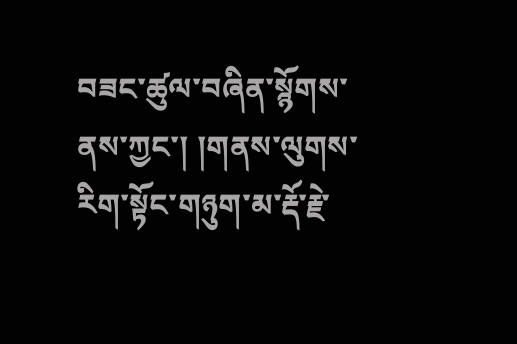བཟང་ཚུལ་བཞིན་སྙོགས་ནས་ཀྱང་། །གནས་ལུགས་རིག་སྟོང་གཉུག་མ་རྡོ་རྗེ་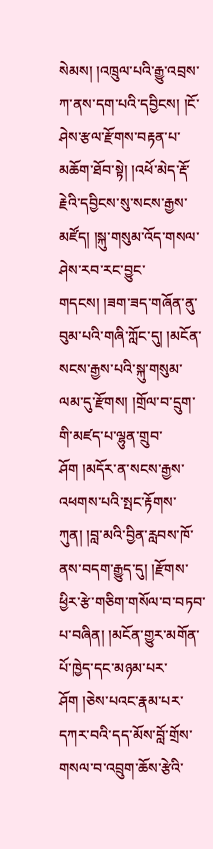སེམས། །འཁྲུལ་པའི་རྒྱུ་འབྲས་ཀ་ནས་དག་པའི་དབྱིངས། །ངོ་ཤེས་རྩལ་རྫོགས་བརྟན་པ་མཆོག་ཐོབ་སྟེ། །འཕོ་མེད་རྡོ་རྗེའི་དབྱིངས་སུ་སངས་རྒྱས་མཛོད། །སྐུ་གསུམ་འོད་གསལ་ཤེས་རབ་རང་བྱུང་གདངས། །ཟག་ཟད་གཞོན་ནུ་བུམ་པའི་གཞི་ཀློང་དུ། །མངོན་སངས་རྒྱས་པའི་སྐུ་གསུམ་ལམ་དུ་རྫོགས། །གྲོལ་བ་དྲུག་གི་མཛད་པ་ལྷུན་གྲུབ་ཤོག །མདོར་ན་སངས་རྒྱས་འཕགས་པའི་སྤང་རྟོགས་ཀུན། །བླ་མའི་བྱིན་རླབས་ཁོ་ནས་བདག་རྒྱུད་དུ། །རྫོགས་ཕྱིར་རྩེ་གཅིག་གསོལ་བ་བཏབ་པ་བཞིན། །མངོན་གྱུར་མགོན་པོ་ཁྱེད་དང་མཉམ་པར་ཤོག །ཅེས་པའང་རྣམ་པར་དཀར་བའི་དད་མོས་བློ་གྲོས་གསལ་བ་འབྲུག་ཆོས་རྩེའི་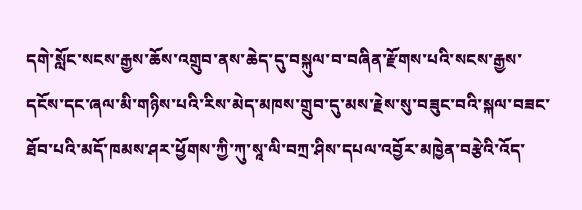དགེ་སློང་སངས་རྒྱས་ཆོས་འགྲུབ་ནས་ཆེད་དུ་བསྐུལ་བ་བཞིན་རྫོགས་པའི་སངས་རྒྱས་དངོས་དང་ཞལ་མི་གཉིས་པའི་རིས་མེད་མཁས་གྲུབ་དུ་མས་རྗེས་སུ་བཟུང་བའི་སྐལ་བཟང་ཐོབ་པའི་མདོ་ཁམས་ཤར་ཕྱོགས་ཀྱི་ཀུ་སཱ་ལི་བཀྲ་ཤིས་དཔལ་འབྱོར་མཁྱེན་བརྩེའི་འོད་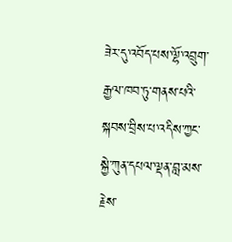ཟེར་དུ་འབོད་པས་ལྷོ་འབྲུག་རྒྱལ་ཁབ་ཏུ་གནས་པའི་སྐབས་བྲིས་པ་འདིས་ཀྱང་སྐྱེ་ཀུན་དཔལ་ལྡན་བླ་མས་རྗེས་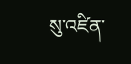སུ་འཛིན་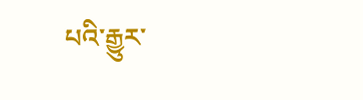པའི་རྒྱུར་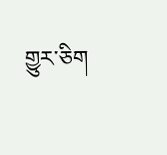གྱུར་ཅིག